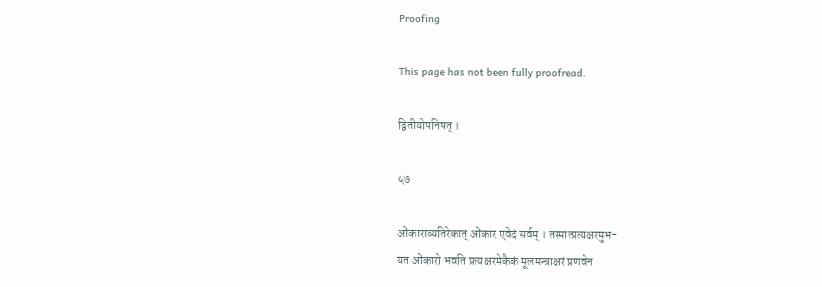Proofing

This page has not been fully proofread.

द्वितीयोपनिषत् ।

५७

ओंकाराव्यतिरेकात् ओंकार एवेदं सर्वम् । तस्मात्प्रत्यक्षरमुभ-
यत ओंकारो भवति प्रत्यक्षरमेकैकं मूलमन्त्राक्षरं प्रणवेन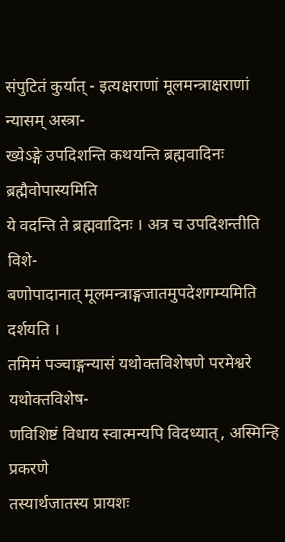संपुटितं कुर्यात् - इत्यक्षराणां मूलमन्त्राक्षराणां न्यासम् अस्त्रा-
ख्येऽङ्गे उपदिशन्ति कथयन्ति ब्रह्मवादिनः ब्रह्मैवोपास्यमिति
ये वदन्ति ते ब्रह्मवादिनः । अत्र च उपदिशन्तीति विशे-
बणोपादानात् मूलमन्त्राङ्गजातमुपदेशगम्यमिति दर्शयति ।
तमिमं पञ्चाङ्गन्यासं यथोक्तविशेषणे परमेश्वरे यथोक्तविशेष-
णविशिष्टं विधाय स्वात्मन्यपि विदध्यात्, अस्मिन्हि प्रकरणे
तस्यार्थजातस्य प्रायशः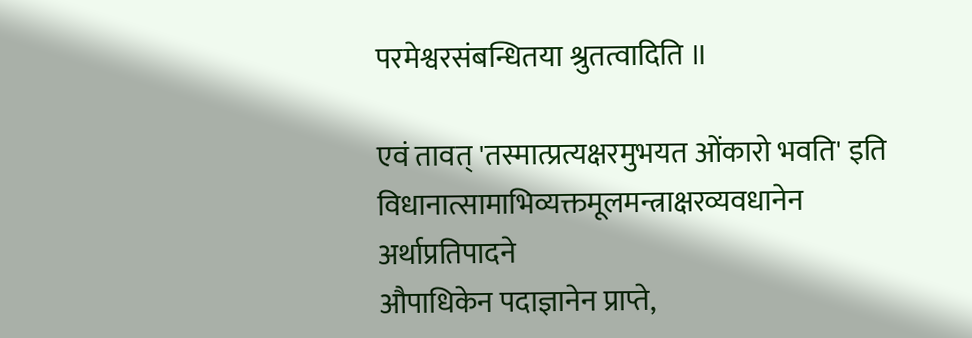परमेश्वरसंबन्धितया श्रुतत्वादिति ॥

एवं तावत् 'तस्मात्प्रत्यक्षरमुभयत ओंकारो भवति' इति
विधानात्सामाभिव्यक्तमूलमन्त्राक्षरव्यवधानेन अर्थाप्रतिपादने
औपाधिकेन पदाज्ञानेन प्राप्ते,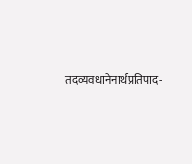तदव्यवधानेनार्थप्रतिपाद-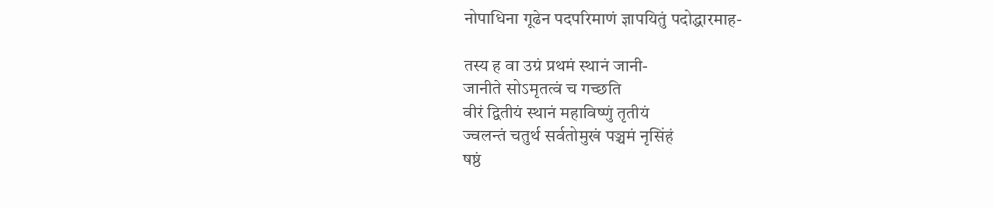नोपाधिना गूढेन पदपरिमाणं ज्ञापयितुं पदोद्धारमाह-

तस्य ह वा उग्रं प्रथमं स्थानं जानी-
जानीते सोऽमृतत्वं च गच्छति
वीरं द्वितीयं स्थानं महाविष्णुं तृतीयं
ज्वलन्तं चतुर्थ सर्वतोमुखं पञ्चमं नृसिंहं
षष्ठं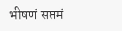भीषणं सप्तमं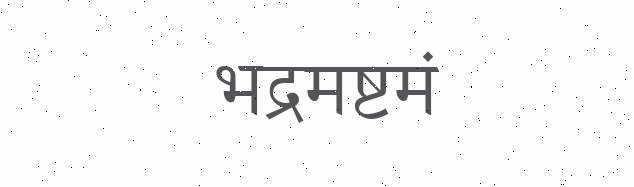भद्रमष्टमं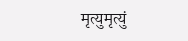मृत्युमृत्युं